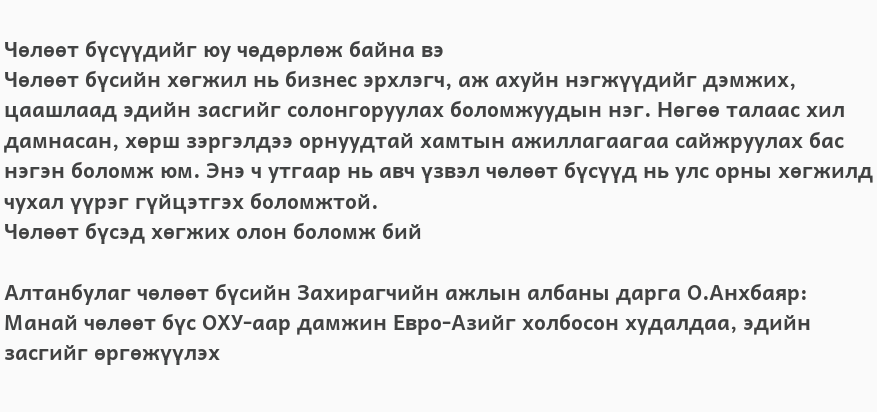Чөлөөт бүсүүдийг юу чөдөрлөж байна вэ
Чөлөөт бүсийн хөгжил нь бизнес эрхлэгч, аж ахуйн нэгжүүдийг дэмжих, цаашлаад эдийн засгийг солонгоруулах боломжуудын нэг. Нөгөө талаас хил дамнасан, хөрш зэргэлдээ орнуудтай хамтын ажиллагаагаа сайжруулах бас нэгэн боломж юм. Энэ ч утгаар нь авч үзвэл чөлөөт бүсүүд нь улс орны хөгжилд чухал үүрэг гүйцэтгэх боломжтой.
Чөлөөт бүсэд хөгжих олон боломж бий

Алтанбулаг чөлөөт бүсийн Захирагчийн ажлын албаны дарга О.Анхбаяр:
Манай чөлөөт бүс ОХУ-аар дамжин Евро-Азийг холбосон худалдаа, эдийн засгийг өргөжүүлэх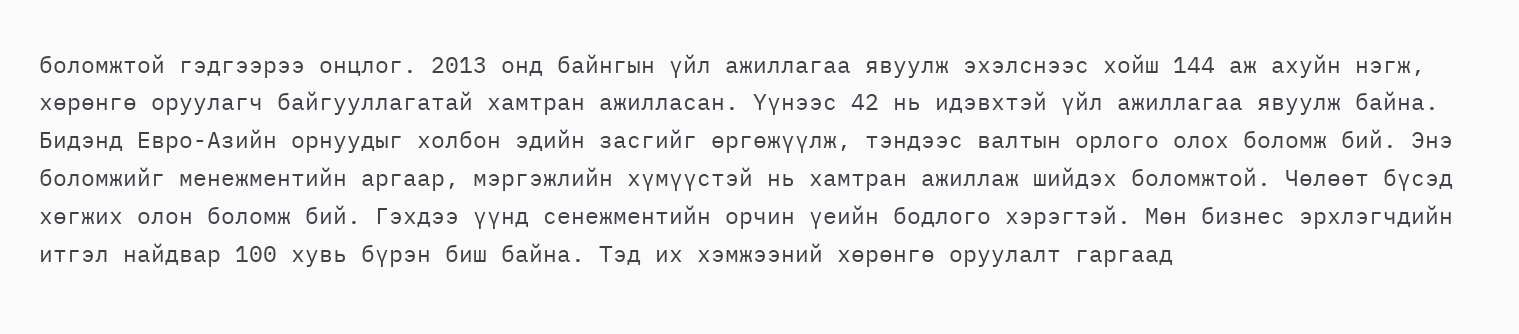боломжтой гэдгээрээ онцлог. 2013 онд байнгын үйл ажиллагаа явуулж эхэлснээс хойш 144 аж ахуйн нэгж, хөрөнгө оруулагч байгууллагатай хамтран ажилласан. Үүнээс 42 нь идэвхтэй үйл ажиллагаа явуулж байна.
Бидэнд Евро-Азийн орнуудыг холбон эдийн засгийг өргөжүүлж, тэндээс валтын орлого олох боломж бий. Энэ боломжийг менежментийн аргаар, мэргэжлийн хүмүүстэй нь хамтран ажиллаж шийдэх боломжтой. Чөлөөт бүсэд хөгжих олон боломж бий. Гэхдээ үүнд сенежментийн орчин үеийн бодлого хэрэгтэй. Мөн бизнес эрхлэгчдийн итгэл найдвар 100 хувь бүрэн биш байна. Тэд их хэмжээний хөрөнгө оруулалт гаргаад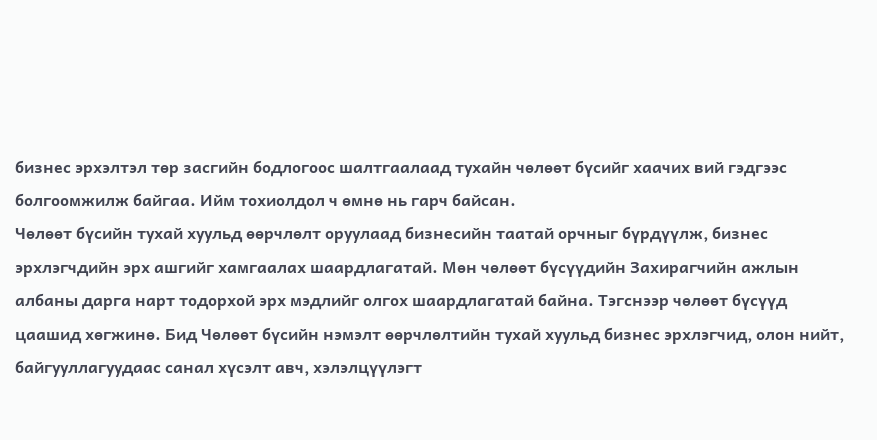бизнес эрхэлтэл төр засгийн бодлогоос шалтгаалаад тухайн чөлөөт бүсийг хаачих вий гэдгээс болгоомжилж байгаа. Ийм тохиолдол ч өмнө нь гарч байсан.
Чөлөөт бүсийн тухай хуульд өөрчлөлт оруулаад бизнесийн таатай орчныг бүрдүүлж, бизнес эрхлэгчдийн эрх ашгийг хамгаалах шаардлагатай. Мөн чөлөөт бүсүүдийн Захирагчийн ажлын албаны дарга нарт тодорхой эрх мэдлийг олгох шаардлагатай байна. Тэгснээр чөлөөт бүсүүд цаашид хөгжинө. Бид Чөлөөт бүсийн нэмэлт өөрчлөлтийн тухай хуульд бизнес эрхлэгчид, олон нийт, байгууллагуудаас санал хүсэлт авч, хэлэлцүүлэгт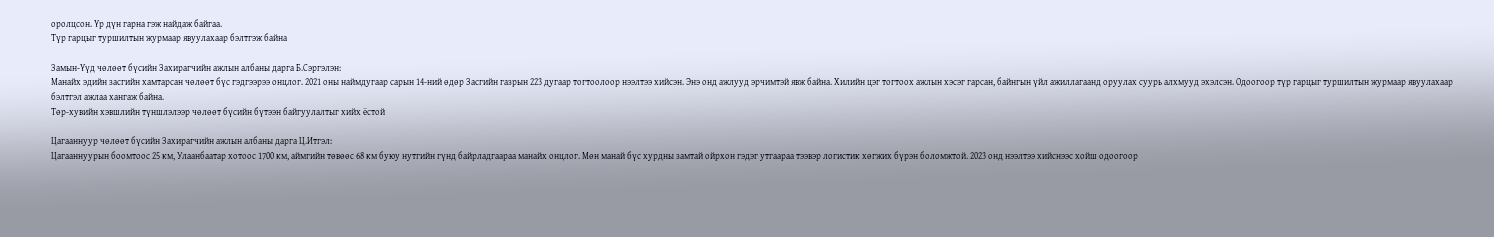оролцсон. Үр дүн гарна гэж найдаж байгаа.
Түр гарцыг туршилтын журмаар явуулахаар бэлтгэж байна

Замын-Үүд чөлөөт бүсийн Захирагчийн ажлын албаны дарга Б.Сэргэлэн:
Манайх эдийн засгийн хамтарсан чөлөөт бүс гэдгээрээ онцлог. 2021 оны наймдугаар сарын 14-ний өдөр Засгийн газрын 223 дугаар тогтоолоор нээлтээ хийсэн. Энэ онд ажлууд эрчимтэй явж байна. Хилийн цэг тогтоох ажлын хэсэг гарсан, байнгын үйл ажиллагаанд оруулах суурь алхмууд эхэлсэн. Одоогоор түр гарцыг туршилтын журмаар явуулахаар бэлтгэл ажлаа хангаж байна.
Төр-хувийн хэвшлийн түншлэлээр чөлөөт бүсийн бүтээн байгуулалтыг хийх ёстой

Цагааннуур чөлөөт бүсийн Захирагчийн ажлын албаны дарга Ц.Итгэл:
Цагааннуурын боомтоос 25 км, Улаанбаатар хотоос 1700 км, аймгийн төвөөс 68 км буюу нутгийн гүнд байрладгаараа манайх онцлог. Мөн манай бүс хурдны замтай ойрхон гэдэг утгаараа тээвэр логистик хөгжих бүрэн боломжтой. 2023 онд нээлтээ хийснээс хойш одоогоор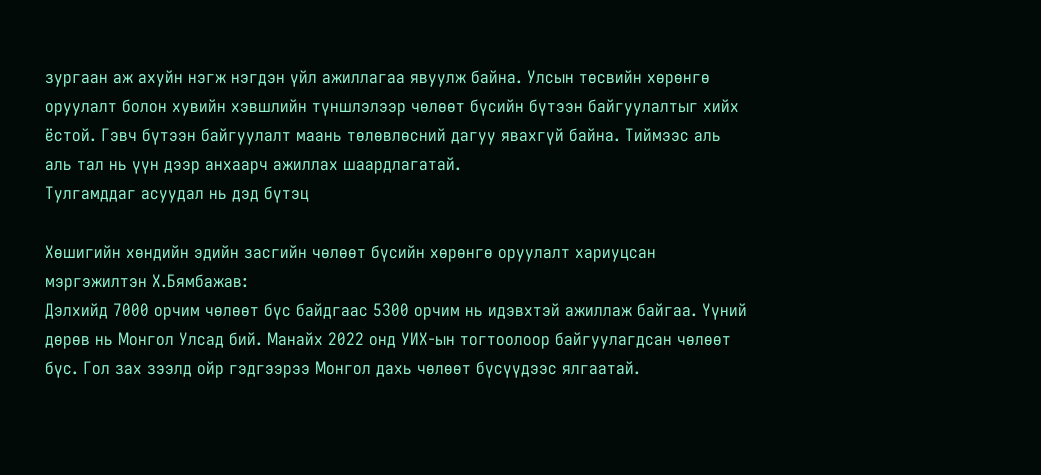зургаан аж ахуйн нэгж нэгдэн үйл ажиллагаа явуулж байна. Улсын төсвийн хөрөнгө оруулалт болон хувийн хэвшлийн түншлэлээр чөлөөт бүсийн бүтээн байгуулалтыг хийх ёстой. Гэвч бүтээн байгуулалт маань төлөвлөсний дагуу явахгүй байна. Тиймээс аль аль тал нь үүн дээр анхаарч ажиллах шаардлагатай.
Тулгамддаг асуудал нь дэд бүтэц

Хөшигийн хөндийн эдийн засгийн чөлөөт бүсийн хөрөнгө оруулалт хариуцсан мэргэжилтэн Х.Бямбажав:
Дэлхийд 7000 орчим чөлөөт бүс байдгаас 5300 орчим нь идэвхтэй ажиллаж байгаа. Үүний дөрөв нь Монгол Улсад бий. Манайх 2022 онд УИХ-ын тогтоолоор байгуулагдсан чөлөөт бүс. Гол зах зээлд ойр гэдгээрээ Монгол дахь чөлөөт бүсүүдээс ялгаатай.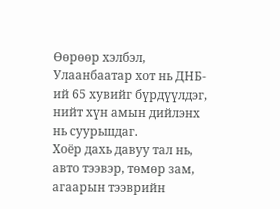Өөрөөр хэлбэл, Улаанбаатар хот нь ДНБ-ий 65 хувийг бүрдүүлдэг, нийт хүн амын дийлэнх нь суурьшдаг.
Хоёр дахь давуу тал нь, авто тээвэр, төмөр зам, агаарын тээврийн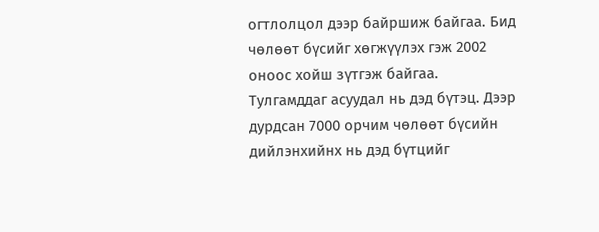огтлолцол дээр байршиж байгаа. Бид чөлөөт бүсийг хөгжүүлэх гэж 2002 оноос хойш зүтгэж байгаа. Тулгамддаг асуудал нь дэд бүтэц. Дээр дурдсан 7000 орчим чөлөөт бүсийн дийлэнхийнх нь дэд бүтцийг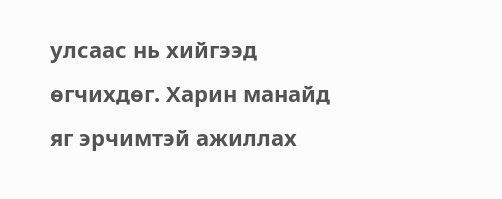улсаас нь хийгээд өгчихдөг. Харин манайд яг эрчимтэй ажиллах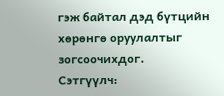гэж байтал дэд бүтцийн хөрөнгө оруулалтыг зогсоочихдог.
Сэтгүүлч: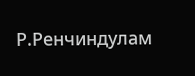Р.Ренчиндулам